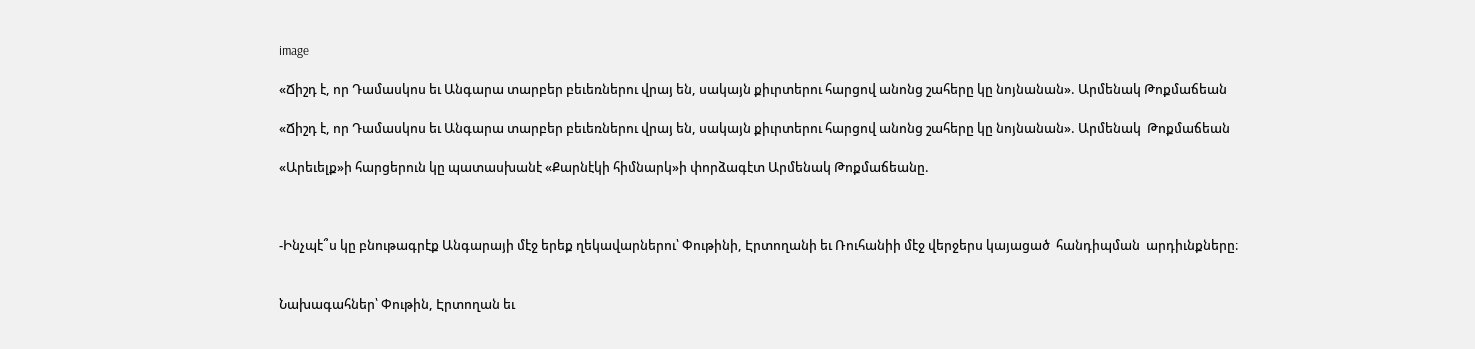image

«Ճիշդ է, որ Դամասկոս եւ Անգարա տարբեր բեւեռներու վրայ են, սակայն քիւրտերու հարցով անոնց շահերը կը նոյնանան». Արմենակ Թոքմաճեան

«Ճիշդ է, որ Դամասկոս եւ Անգարա տարբեր բեւեռներու վրայ են, սակայն քիւրտերու հարցով անոնց շահերը կը նոյնանան». Արմենակ  Թոքմաճեան

«Արեւելք»ի հարցերուն կը պատասխանէ «Քարնէկի հիմնարկ»ի փորձագէտ Արմենակ Թոքմաճեանը.



-Ինչպէ՞ս կը բնութագրէք Անգարայի մէջ երեք ղեկավարներու՝ Փութինի, Էրտողանի եւ Ռուհանիի մէջ վերջերս կայացած  հանդիպման  արդիւնքները։


Նախագահներ՝ Փութին, Էրտողան եւ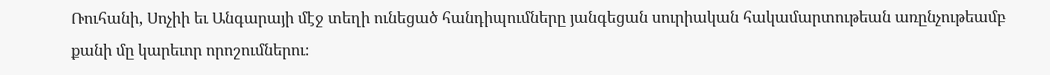Ռուհանի, Սոչիի եւ Անգարայի մէջ տեղի ունեցած հանդիպումները յանգեցան սուրիական հակամարտութեան առընչութեամբ քանի մը կարեւոր որոշումներու։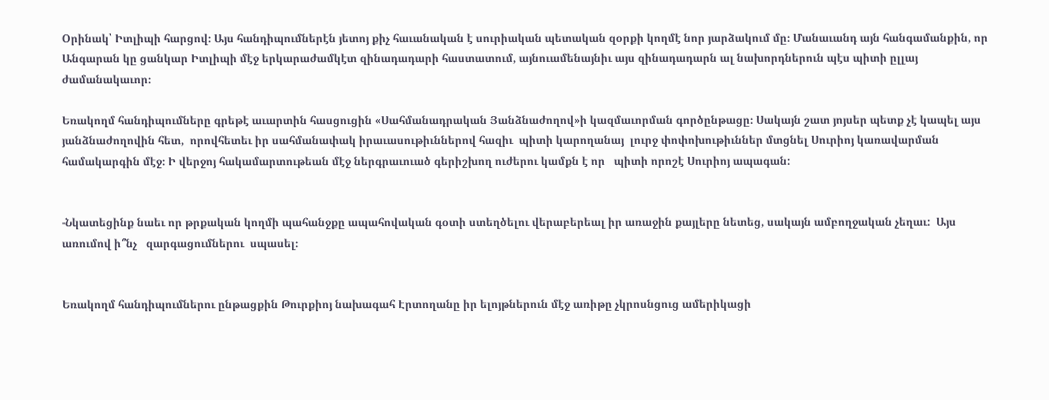Օրինակ՝ Իտլիպի հարցով։ Այս հանդիպումներէն յետոյ քիչ հաւանական է սուրիական պետական զօրքի կողմէ նոր յարձակում մը։ Մանաւանդ այն հանգամանքին, որ Անգարան կը ցանկար Իտլիպի մէջ երկարաժամկէտ զինադադարի հաստատում, այնուամենայնիւ այս զինադադարն ալ նախորդներուն պէս պիտի ըլլայ ժամանակաւոր։

Եռակողմ հանդիպումները գրեթէ աւարտին հասցուցին «Սահմանադրական Յանձնաժողով»ի կազմաւորման գործընթացը։ Սակայն շատ յոյսեր պետք չէ կապել այս յանձնաժողովին հետ,  որովհետեւ իր սահմանափակ իրաւասութիւններով հազիւ  պիտի կարողանայ  լուրջ փոփոխութիւններ մտցնել Սուրիոյ կառավարման համակարգին մէջ։ Ի վերջոյ հակամարտութեան մէջ ներգրաւուած գերիշխող ուժերու կամքն է որ   պիտի որոշէ Սուրիոյ ապագան:


-Նկատեցինք նաեւ որ թրքական կողմի պահանջքը ապահովական գօտի ստեղծելու վերաբերեալ իր առաջին քայլերը նետեց, սակայն ամբողջական չեղաւ:  Այս առումով ի՞նչ   զարգացումներու  սպասել։


Եռակողմ հանդիպումներու ընթացքին Թուրքիոյ նախագահ Էրտողանը իր ելոյթներուն մէջ առիթը չկրոսնցուց ամերիկացի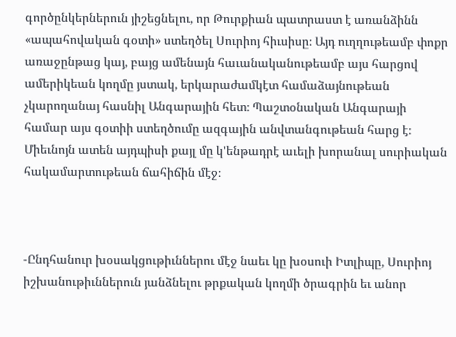գործընկերներուն յիշեցնելու, որ Թուրքիան պատրաստ է առանձինն  «ապահովական գօտի» ստեղծել Սուրիոյ հիւսիսը։ Այդ ուղղութեամբ փոքր առաջընթաց կայ, բայց ամենայն հաւանականութեամբ այս հարցով ամերիկեան կողմը յստակ, երկարաժամկէտ համաձայնութեան չկարողանայ հասնիլ Անգարային հետ։ Պաշտօնական Անգարայի համար այս գօտիի ստեղծումը ազգային անվտանգութեան հարց է։ Միեւնոյն ատեն այդպիսի քայլ մը կ'ենթադրէ աւելի խորանալ սուրիական հակամարտութեան ճահիճին մէջ։



-Ընդհանուր խօսակցութիւններու մէջ նաեւ կը խօսուի Իտլիպը, Սուրիոյ իշխանութիւններուն յանձնելու թրքական կողմի ծրագրին եւ անոր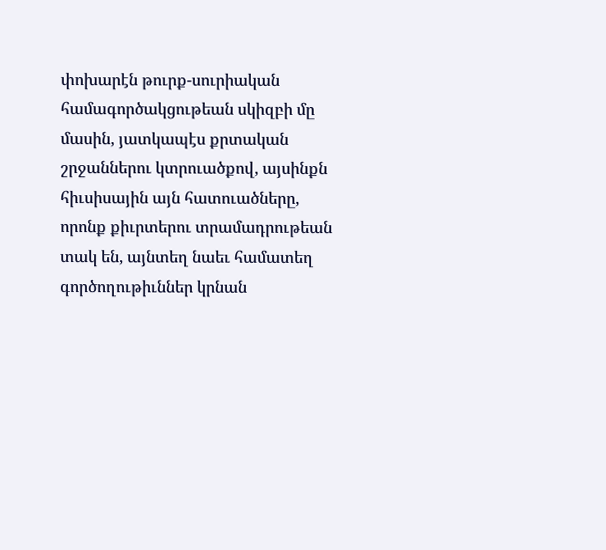փոխարէն թուրք-սուրիական համագործակցութեան սկիզբի մը մասին, յատկապէս քրտական շրջաններու կտրուածքով, այսինքն հիւսիսային այն հատուածները, որոնք քիւրտերու տրամադրութեան տակ են, այնտեղ նաեւ համատեղ գործողութիւններ կրնան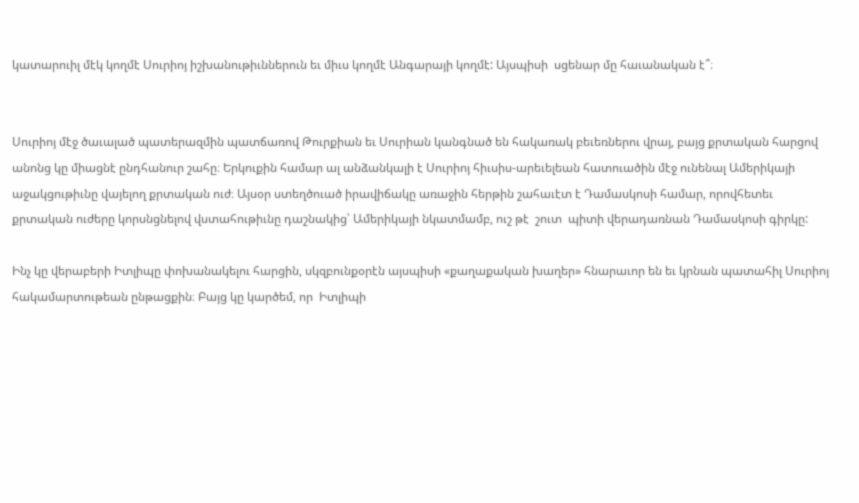կատարուիլ մէկ կողմէ Սուրիոյ իշխանութիւններուն եւ միւս կողմէ Անգարայի կողմէ: Այսպիսի  սցենար մը հաւանական է՞։


Սուրիոյ մէջ ծաւալած պատերազմին պատճառով Թուրքիան եւ Սուրիան կանգնած են հակառակ բեւեռներու վրայ, բայց քրտական հարցով անոնց կը միացնէ ընդհանուր շահը։ Երկուքին համար ալ անձանկալի է Սուրիոյ հիւսիս-արեւելեան հատուածին մէջ ունենալ Ամերիկայի աջակցութիւնը վայելող քրտական ուժ։ Այսօր ստեղծուած իրավիճակը առաջին հերթին շահաւէտ է Դամասկոսի համար, որովհետեւ քրտական ուժերը կորսնցնելով վստահութիւնը դաշնակից՝ Ամերիկայի նկատմամբ, ուշ թէ  շուտ  պիտի վերադառնան Դամասկոսի գիրկը:

Ինչ կը վերաբերի Իտլիպը փոխանակելու հարցին, սկզբունքօրէն այսպիսի «քաղաքական խաղեր» հնարաւոր են եւ կրնան պատահիլ Սուրիոյ հակամարտութեան ընթացքին։ Բայց կը կարծեմ, որ  Իտլիպի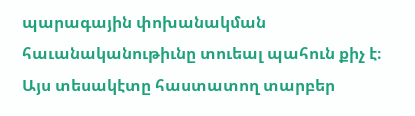պարագային փոխանակման հաւանականութիւնը տուեալ պահուն քիչ է։ Այս տեսակէտը հաստատող տարբեր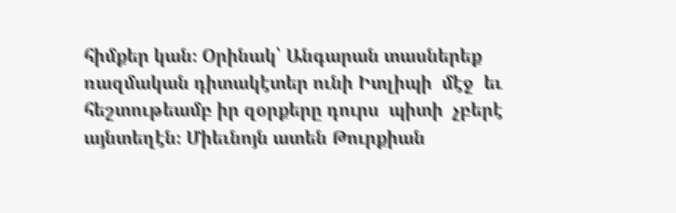հիմքեր կան։ Օրինակ՝ Անգարան տասներեք ռազմական դիտակէտեր ունի Իտլիպի  մէջ  եւ հեշտութեամբ իր զօրքերը դուրս  պիտի  չբերէ  այնտեղէն։ Միեւնոյն ատեն Թուրքիան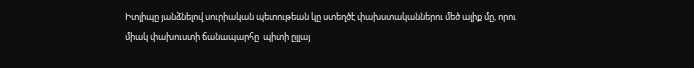Իտլիպը յանձնելով սուրիական պետութեան կը ստեղծէ փախստականներու մեծ ալիք մը, որու միակ փախուստի ճանապարհը  պիտի ըլլայ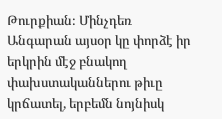Թուրքիան։ Մինչդեռ Անգարան այսօր կը փորձէ իր երկրին մէջ բնակող փախստականներու թիւը կրճատել, երբեմն նոյնիսկ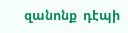զանոնք  դէպի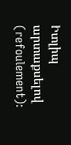Իտլիպ  արտաքսելով (refoulement)։